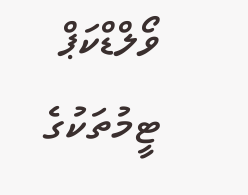ވޯލްޑްކަޕް ޓީމުތަކުގެ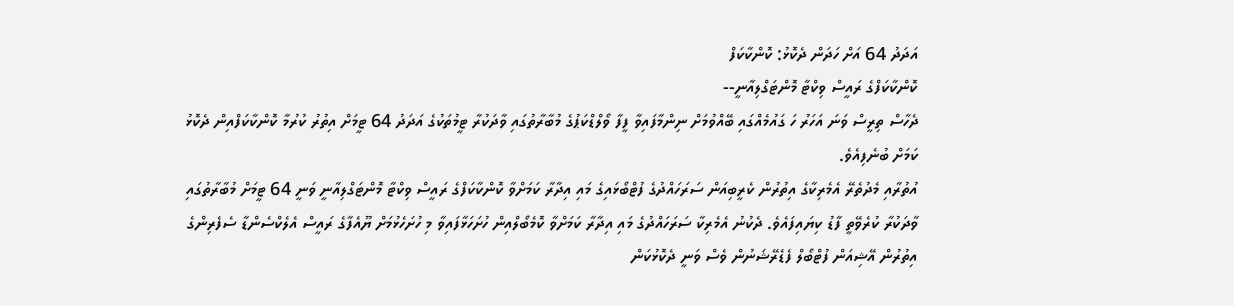އަދަދު 64 އަށް ހަދަން ދެކޮޅު: ކޮންކާކަފް
ކޮންކާކަފްގެ ރައީސް ވިކްޓާ މޮންޓަގްލިއާނީ--
ދެހާސް ތިރީސް ވަނަ އަހަރު ހަ ގައުމެއްގައި ބޭއްވުމަށް ނިންމާފައިވާ ފީފާ ވޯލްޑްކަޕުގެ މުބާރާތުގައި ވާދަކުރާ ޓީމުތަކުގެ އަދަދު 64 ޓީމަށް އިތުރު ކުރުމާ ކޮންކާކަފްއިން ދެކޮޅު ކަމަށް ބުނެފިއެވެ.
އުތުރާއި މެދުތެރޭ އެމެރިކާގެ އިތުރުން ކެރީބިއަން ސަރަހައްދުގެ ފުޓްބޯޅައިގެ މައި އިދާރާ ކަމަށްވާ ކޮންކާކަފްގެ ރައީސް ވިކްޓާ މޮންޓަގްލިއާނީ ވަނީ 64 ޓީމަށް މުބާރާތުގައި ވާދަކުރާ ކުރެވޭތީ ފާޑު ކިޔައިފައެވެ. ދެކުނު އެމެރިކާ ސަރަހައްދުގެ މައި އިދާރާ ކަމަށްވާ ކޮމެބޯލްއިން ހުށަހަޅާފައިވާ މި ހުށަހެޅުމަށް ޔޫއެފާގެ ރައީސް އެލެކްސެންޑާ ސެފެރިންގެ އިތުރުން އޭޝިއަން ފުޓްބޯލް ފެޑެރޭޝަނުން ވެސް ވަނީ ދެކޮޅުކަން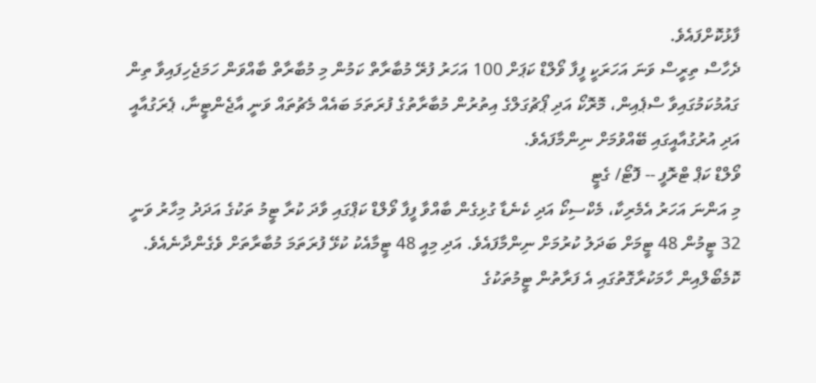ފާޅުކޮށްފައެވެ.
ދެހާސް ތިރީސް ވަނަ އަހަރަކީ ފީފާ ވޯލްޑް ކަޕަށް 100 އަހަރު ފުރޭ މުބާރާތް ކަމުން މި މުބާރާތް ބާއްވަން ހަމަޖެހިފައިވާ ތިން ގައުމުކަމުގައިވާ ސްޕެއިން، މޮރޮކޯ އަދި ޕޯޗުގަލްގެ އިތުރުން މުބާރާތުގެ ފުރަތަމަ ބައެއް މެޗުތައް ވަނީ އާޖެންޓީނާ، ޕެރަގުއާއީ އަދި އުރުގުއާއީގައި ބޭއްވުމަށް ނިންމާފައެވެ.
ވޯލްޑް ކަޕް ޓްރޮފީ -- ފޮޓޯ/ ގެޓީ
މި އަންނަ އަހަރު އެމެރިކާ، މެކްސިކޯ އަދި ކެނެޑާ ގުޅިގެން ބާއްވާ ފީފާ ވޯލްޑް ކަޕްގައި ވާދަ ކުރާ ޓީމު ތަކުގެ އަދަދު މިހާރު ވަނީ 32 ޓީމުން 48 ޓީމަށް ބަދަލު ކުރުމަށް ނިންމާފައެވެ. އަދި މިއީ 48 ޓީމާއެކު ކުޅޭ ފުރަތަމަ މުބާރާތަށް ވެގެންދާނެއެވެ. ކޮމެބޯލްއިން ހާމަކުރާގޮތުގައި އެ ފަރާތުން ޓީމުތަކުގެ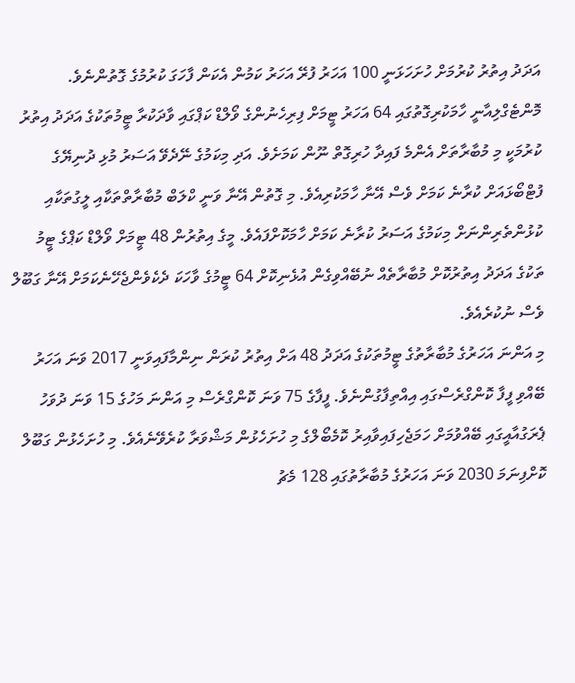އަދަދު އިތުރު ކުރުމަށް ހުށަހަޅަނީ 100 އަހަރު ފުރޭ އަހަރު ކަމުން އެކަން ފާހަގަ ކުރުމުގެ ގޮތުންނެވެ.
މޮންޓެގްލިއާނީ ހާމަކުރިގޮތުގައި 64 އަހަރު ޓީމަށް ފިރިހެނުންގެ ވޯލްޑް ކަޕްގައި ވާދަކުރާ ޓީމުތަކުގެ އަދަދު އިތުރު ކުރުމަކީ މި މުބާރާތަށް އެންމެ ފައިދާ ހުރިގޮތް ނޫން ކަމަށެވެ. އަދި މިކަމުގެ ނޭދެވޭ އަސަރު މުޅި ދުނިޔޭގެ ފުޓްބޯޅައަށް ކުރާނެ ކަމަށް ވެސް އޭނާ ހާމަކުރިއެވެ. މި ގޮތުން އޭނާ ވަނީ ކްލަބް މުބާރާތްތަކާއި ލީގުތަކާއި ކުޅުންތެރިންނަށް މިކަމުގެ އަސަރު ކުރާނެ ކަމަށް ހާމަކޮށްފައެވެ. މީގެ އިތުރުން 48 ޓީމަށް ވޯލްޑް ކަޕްގެ ޓީމު ތަކުގެ އަދަދު އިތުރުކޮށް މުބާރާތެއް ނުބޭއްވިގެން އުޅެނިކޮށް 64 ޓީމުގެ ވާހަކަ ދެކެވެންޖެހޭނެކަމަށް އޭނާ ގަބޫލް ވެސް ނުކުރެއެވެ.
މި އަންނަ އަހަރުގެ މުބާރާތުގެ ޓީމުތަކުގެ އަދަދު 48 އަށް އިތުރު ކުރަން ނިންމާފައިވަނީ 2017 ވަނަ އަހަރު ބޭއްވި ފީފާ ކޮންގްރެސްގައި އިއްތިފާގުންނެވެ. ފީފާގެ 75 ވަނަ ކޮންގްރެސް މި އަންނަ މަހުގެ 15 ވަނަ ދުވަހު ޕެރަގުއާއީގައި ބޭއްވުމަށް ހަމަޖެހިފައިވާއިރު ކޮމެބޯލްގެ މި ހުށަހެޅުން މަޝްވަރާ ކުރެވޭނެއެވެ. މި ހުށަހެޅުން ގަބޫލް ކޮށްފިނަމަ 2030 ވަނަ އަހަރުގެ މުބާރާތުގައި 128 މެޗު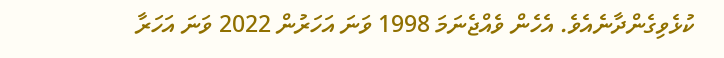ކުޅެވިގެންދާނެއެވެ. އެހެން ވެއްޖެނަމަ 1998 ވަނަ އަހަރުން 2022 ވަނަ އަހަރާ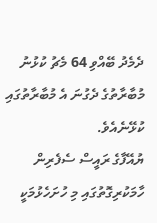ދެމެދު ބޭއްވި 64 މެޗު ކުޅުނު މުބާރާތުގެ ދެގުނަ އެ މުބާރާތުގައި ކުޅޭނެއެވެ.
ޔުއޭފާގެ ރައީސް ސެފެރިން ހާމަކުރިގޮތުގައި މި ހުށަހެޅުމަކީ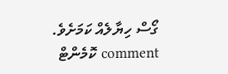ގޯސް ހިޔާލެއް ކަމަށެވެ.
comment ކޮމެންޓް